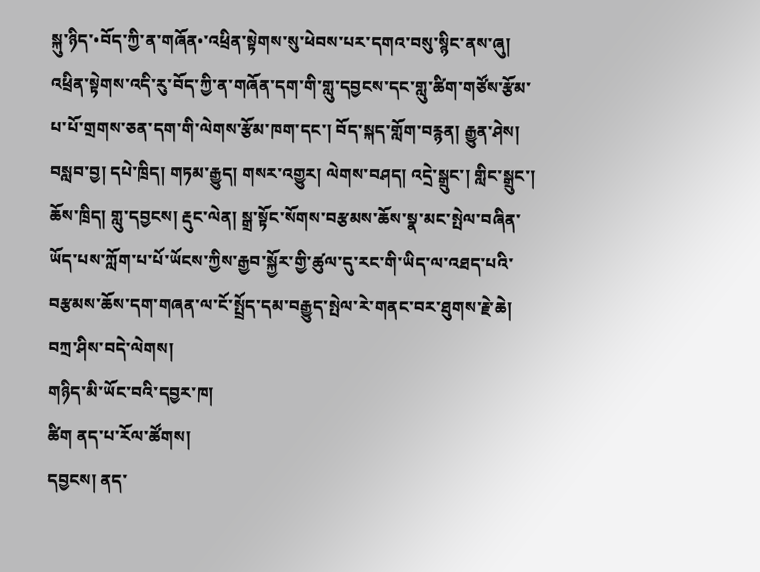སྐུ་ཉིད་•བོད་ཀྱི་ན་གཞོན•་འཕྲིན་སྟེགས་སུ་ཕེབས་པར་དགའ་བསུ་སྙིང་ནས་ཞུ། འཕྲིན་སྟེགས་འདི་རུ་བོད་ཀྱི་ན་གཞོན་དག་གི་གླུ་དབྱངས་དང་གླུ་ཚིག་གཙོས་རྩོམ་པ་པོ་གྲགས་ཅན་དག་གི་ལེགས་རྩོམ་ཁག་དང་། བོད་སྐད་གློག་བརྙན། རྒྱུན་ཤེས། བསླབ་བྱ། དཔེ་ཁྲིད། གཏམ་རྒྱུད། གསར་འགྱུར། ལེགས་བཤད། འདྲེ་སྒྲུང་། གླིང་སྒྲུང་། ཆོས་ཁྲིད། གླུ་དབྱངས། རྡུང་ལེན། སྒྲ་སྟོང་སོགས་བརྩམས་ཆོས་སྣ་མང་སྤེལ་བཞིན་ཡོད་པས་ཀློག་པ་པོ་ཡོངས་ཀྱིས་རྒྱབ་སྐྱོར་གྱི་ཚུལ་དུ་རང་གི་ཡིད་ལ་འཐད་པའི་བརྩམས་ཆོས་དག་གཞན་ལ་ངོ་སྤྲོད་དམ་བརྒྱུད་སྤེལ་རེ་གནང་བར་ཐུགས་རྗེ་ཆེ། བཀྲ་ཤིས་བདེ་ལེགས།
གཉིད་མི་ཡོང་བའི་དབྱར་ཁ།
ཚིག ནད་པ་རོལ་ཚོགས།
དབྱངས། ནད་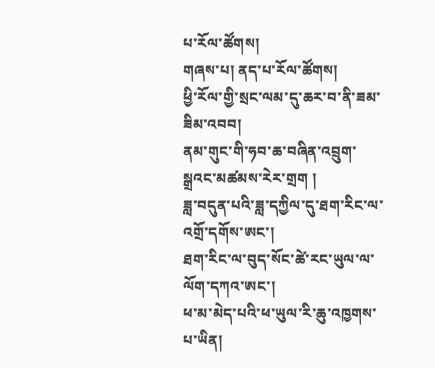པ་རོལ་ཚོགས།
གཞས་པ། ནད་པ་རོལ་ཚོགས།
ཕྱི་རོལ་གྱི་སྲང་ལམ་དུ་ཆར་བ་ནི་ཟམ་ཟིམ་འབབ།
ནམ་གུང་གི་ཧབ་ཆ་བཞིན་འབྲུག་སྒྲའང་མཚམས་རེར་གྲག །
ཟླ་བདུན་པའི་ཟླ་དཀྱིལ་དུ་ཐག་རིང་ལ་འགྲོ་དགོས་ཨང་།
ཐག་རིང་ལ་བུད་སོང་ཚེ་རང་ཡུལ་ལ་ལོག་དཀའ་ཨང་།
ཕ་མ་མེད་པའི་ཕ་ཡུལ་རི་ཆུ་འཁྱགས་པ་ཡིན།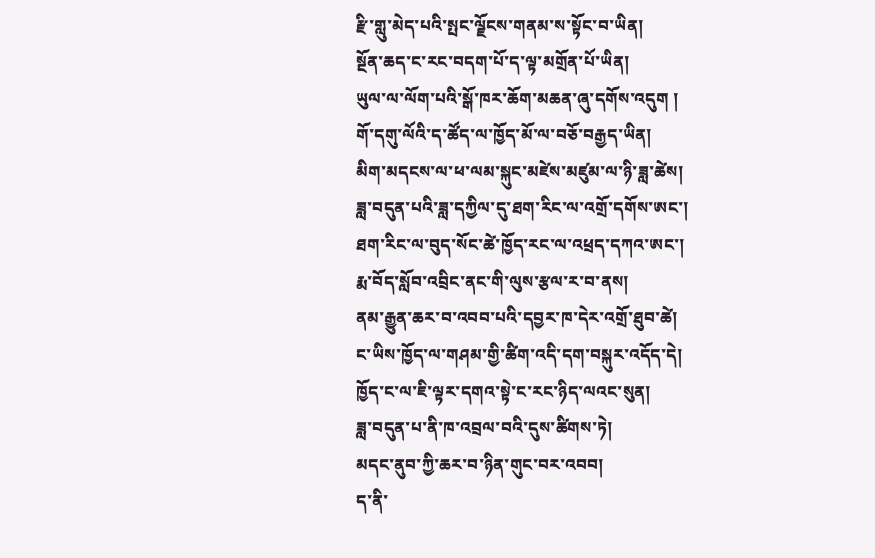རྫི་གླུ་མེད་པའི་སྤང་ལྗོངས་གནམ་ས་སྟོང་བ་ཡིན།
སྔོན་ཆད་ང་རང་བདག་པོ་ད་ལྟ་མགྲོན་པོ་ཡིན།
ཡུལ་ལ་ལོག་པའི་སྒོ་ཁར་ཆོག་མཆན་ཞུ་དགོས་འདུག །
གོ་དགུ་ལོའི་ད་ཚོད་ལ་ཁྱོད་མོ་ལ་བཅོ་བརྒྱད་ཡིན།
མིག་མདངས་ལ་ཕ་ལམ་སྐུང་མཛེས་མཛུམ་ལ་ཉི་ཟླ་ཚེས།
ཟླ་བདུན་པའི་ཟླ་དཀྱིལ་དུ་ཐག་རིང་ལ་འགྲོ་དགོས་ཨང་།
ཐག་རིང་ལ་བུད་སོང་ཚེ་ཁྱོད་རང་ལ་འཕྲད་དཀའ་ཨང་།
རྨ་བོད་སློབ་འབྲིང་ནང་གི་ལུས་རྩལ་ར་བ་ནས།
ནམ་རྒྱུན་ཆར་བ་འབབ་པའི་དབྱར་ཁ་དེར་འགྲོ་ཐུབ་ཚེ།
ང་ཡིས་ཁྱོད་ལ་གཤམ་གྱི་ཚིག་འདི་དག་བསྐུར་འདོད་དེ།
ཁྱོད་ང་ལ་ཇི་ལྟར་དགའ་སྟེ་ང་རང་ཉིད་ལའང་སུན།
ཟླ་བདུན་པ་ནི་ཁ་འབྲལ་བའི་དུས་ཚིགས་ཏེ།
མདང་ནུབ་ཀྱི་ཆར་བ་ཉིན་གུང་བར་འབབ།
ད་ནི་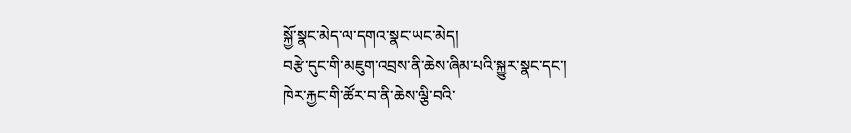སྐྱོ་སྣང་མེད་ལ་དགའ་སྣང་ཡང་མེད།
བརྩེ་དུང་གི་མཇུག་འབྲས་ནི་ཆེས་ཞིམ་པའི་སྐྱུར་སྣང་དང་།
ཁེར་རྐྱང་གི་ཚོར་བ་ནི་ཆེས་ལྕི་བའི་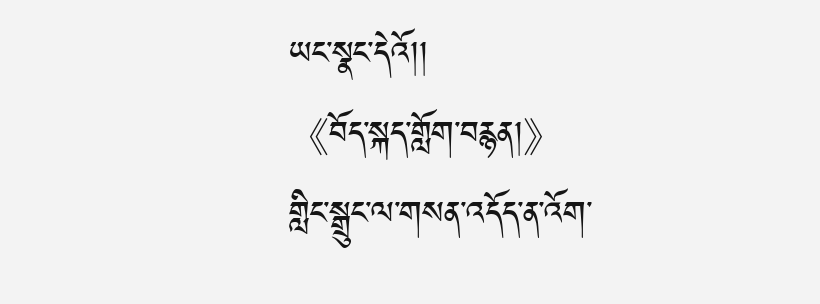ཡང་སྣང་དེའོ།།
《བོད་སྐད་གློག་བརྙན།》
གླིང་སྒྲུང་ལ་གསན་འདོད་ན་འོག་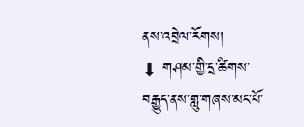ནས་འབྲེལ་རོགས།
⬇ གཤམ་གྱི་དྲ་ཚིགས་བརྒྱུད་ནས་གླུ་གཞས་མང་པོ་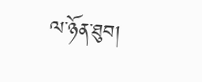ལ་ཉོན་ཐུབ།